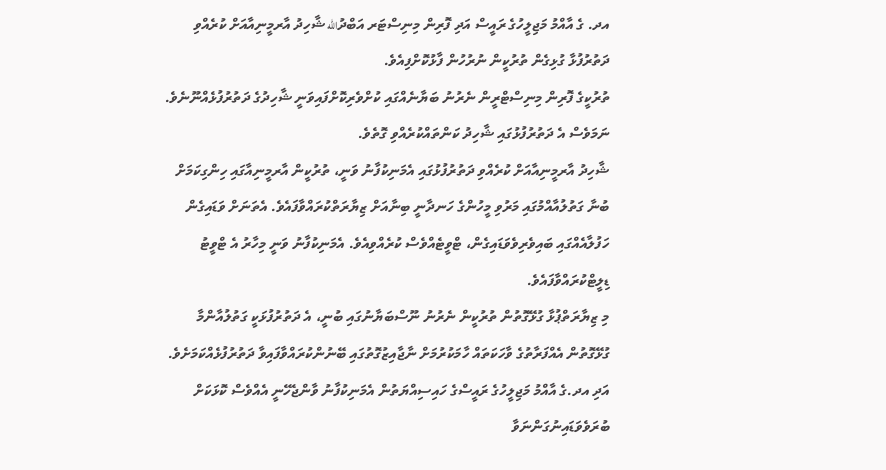އދ. ގެ އާއްމު މަޖިލީހުގެ ރައީސް އަދި ފޮރިން މިނިސްޓަރ އަބްދުالله ޝާހިދު އާރމީނިއާއަށް ކުރެއްވި ދަތުރުފުޅާ ގުޅިގެން ތުރުކީން ނުރުހުން ފާޅުކޮށްފިއެވެ.
ތުރުކީގެ ފޮރިން މިނިސްޓްރީން ނެރުނު ބަޔާނެއްގައި ކުށްވެރިކޮށްފައިވަނީ ޝާހިދުގެ ދަތުރުފުޅެއްނޫނެވެ. ނަމަވެސް އެ ދަތުރުފުޅުގައި ޝާހިދު ކަންތައްކުރެއްވި ގޮތެވެ.
ޝާހިދު އާރމީނިއާއަށް ކުރެއްވި ދަތުރުފުޅުގައި އެމަނިކުފާނު ވަނީ، ތުރުކީން އާރމީނިއާގައި ހިންގިކަމަށް ބުނާ ގަތުލުއާއްމުގައި މަރުވި މީހުންގެ ހަނދާނީ ބިނާއަށް ޒިޔާރަތްކުރައްވާފައެވެ. އެތަނަށް ވަޑައިގެން ހަފުލާއެއްގައި ބައިވެރިވެވަޑައިގެން، ޓްވީޓެއްވެސް ކުރެއްވިއެވެ. އެމަނިކުފާނު ވަނީ މިހާރު އެ ޓްވީޓު ޑިލީޓްކުރައްވާފައެވެ.
މި ޒިޔާރަތްޕުޅާ ގުޅޭގޮތުން ތުރުކީން ނެރުނު ނޫސްބަޔާނުގައި ބުނީ، އެ ދަތުރުފުޅަކީ ގަތުލުއާންމާ ގުޅޭގޮތުން އެއްފަރާތުގެ ވާހަކަތައް ހާމަކުރުމަށް ނާޖާއިޒުގޮތުގައި ބޭނުންކުރައްވާފައިވާ ދަތުރުފުޅެއްކަމަށެވެ. އަދި އދ.ގެ އާއްމު މަޖިލީހުގެ ރައީސްގެ ހައިސިއްޔަތުން އެމަނިކުފާނު ވާންޖެހޭނީ އެއްވެސް ކޮޅަކަށް ބުރަވެވަޑައިނުގަންނަވާ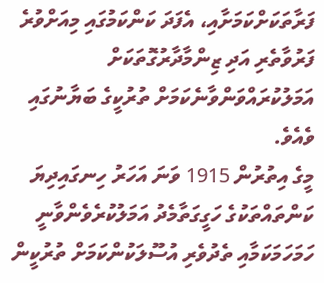ފަރާތަކަށްކަމަށާއި، އެފަދަ ކަންކަމުގައި މިއަށްވުރެ ފަރުވާތެރި އަދި ޒިންމާދާރުގޮތަކަށް އަމަލުކުރައްވަންވާނެކަމަށް ތުރުކީގެ ބަޔާނުގައި ވެއެވެ.
މީގެ އިތުރުން 1915 ވަނަ އަހަރު ހިނގައިދިޔަ ކަންތައްތަކުގެ ހަގީގަތާމެދު އަމަލުކުރެވެންވާނީ ހަމަހަމަކަމާއި ތެދުވެރި އުސޫލަކުންކަމަށް ތުރުކީން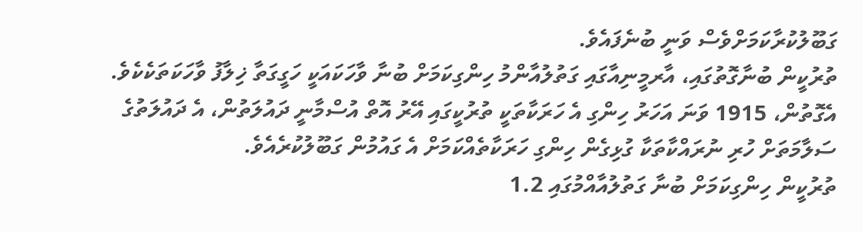ގަބޫލުކުރާކަމަށްވެސް ވަނީ ބުނެފައެވެ.
ތުރުކީން ބުނާގޮތުގައި، އާރމީނިއާގައި ގަތުލުއާންމު ހިންގިކަމަށް ބުނާ ވާހަކައަކީ ހަގީގަތާ ޚިލާފު ވާހަކަތަކެކެވެ. އެގޮތުން، 1915 ވަނަ އަހަރު ހިންގި އެ ހަރަކާތަކީ ތުރުކީގައި އޭރު އޮތް އުސްމާނީ ދައުލަތުން، އެ ދައުލަތުގެ ސަލާމަތަށް ހުރި ނުރައްކާތަކާ ގުޅިގެން ހިންގި ހަރަކާތެއްކަމަށް އެ ގައުމުން ގަބޫލުކުރެއެވެ.
ތުރުކީން ހިންގިކަމަށް ބުނާ ގަތުލުއާއްމުގައި 1.2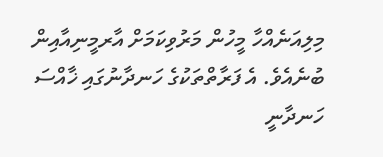މިލިއަނެއްހާ މީހުން މަރުވިކަމަށް އާރމީނިއާއިން ބުނެއެވެ. އެ ފަރާތްތަކުގެ ހަނދާނުގައި ޚާއްސަ ހަނދާނީ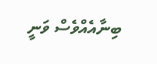ބިނާއެއްވެސް ވަނީ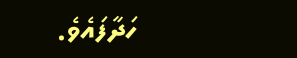ހަދާފައެވެ.